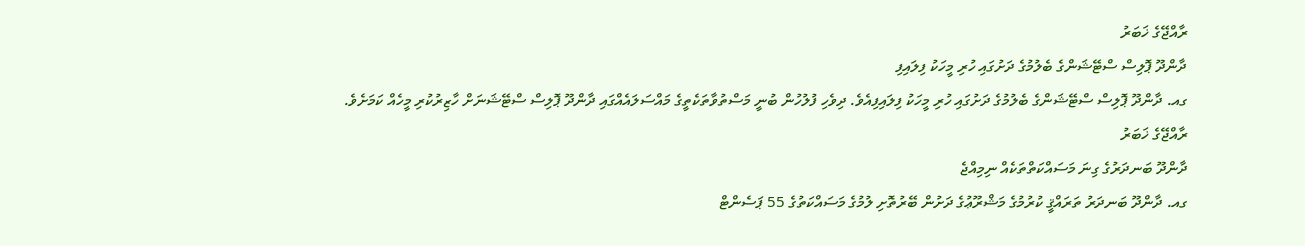ރާއްޖޭގެ ޚަބަރު
ދާންދޫ ޕޮލިސް ސްޓޭޝަންގެ ބެލުމުގެ ދަށުގައި ހުރި މީހަކު ފިލައިފި
ގއ. ދާންދޫ ޕޮލިސް ސްޓޭޝަންގެ ބެލުމުގެ ދަށުގައި ހުރި މީހަކު ފިލައިފިއެވެ. ދިވެހި ފުލުހުން ބުނީ މަސްތުވާތަކެތީގެ މައްސަލައެއްގައި ދާންދޫ ޕޮލިސް ސްޓޭޝަނަށް ހާޒިރުކުރި މީހެއް ކަމަށެވެ.
ރާއްޖޭގެ ޚަބަރު
ދާންދޫ ބަނދަރުގެ ގިނަ މަސައްކަތްތަކެއް ނިމިއްޖެ
ގއ. ދާންދޫ ބަނދަރު ތަރައްޤީ ކުރުމުގެ މަޝްރޫޢުގެ ދަށުން ބޭރުތޮށި ލުމުގެ މަސައްކަތުގެ 55 ޕަސެންޓް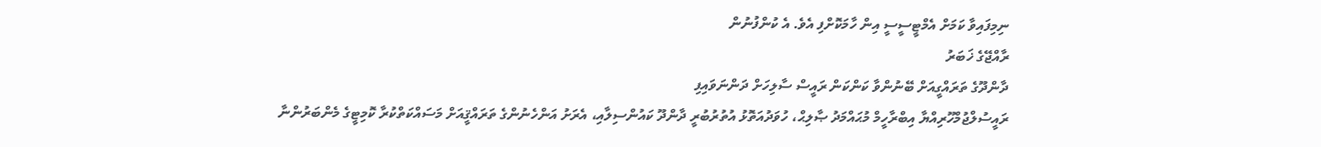ނިމިފައިވާ ކަމަށް އެމްޓީސީސީ އިން ހާމަކޮށްފި އެވެ. އެ ކުންފުނުން
ރާއްޖޭގެ ޚަބަރު
ދާންދޫގެ ތަރައްގީއަށް ބޭނުންވާ ކަންކަން ރައީސް ސާލިހަށް ދަންނަވައިފި
ރައީސުލްޖުމްހޫރިއްޔާ އިބްރާހީމް މުޙައްމަދު ޞާލިޙް، ހުވަދުއަތޮޅު އުތުރުބުރީ ދާންދޫ ކައުންސިލާއި، އެރަށު އަންހެނުންގެ ތަރައްޤީއަށް މަސައްކަތްކުރާ ކޮމިޓީގެ މެންބަރުންނާ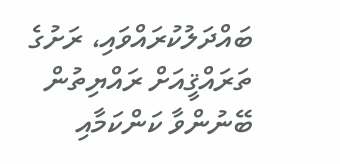ބައްދަލުކުރައްވައި، ރަށުގެ ތަރައްޤީއަށް ރައްޔިތުން ބޭނުންވާ ކަންކަމާއި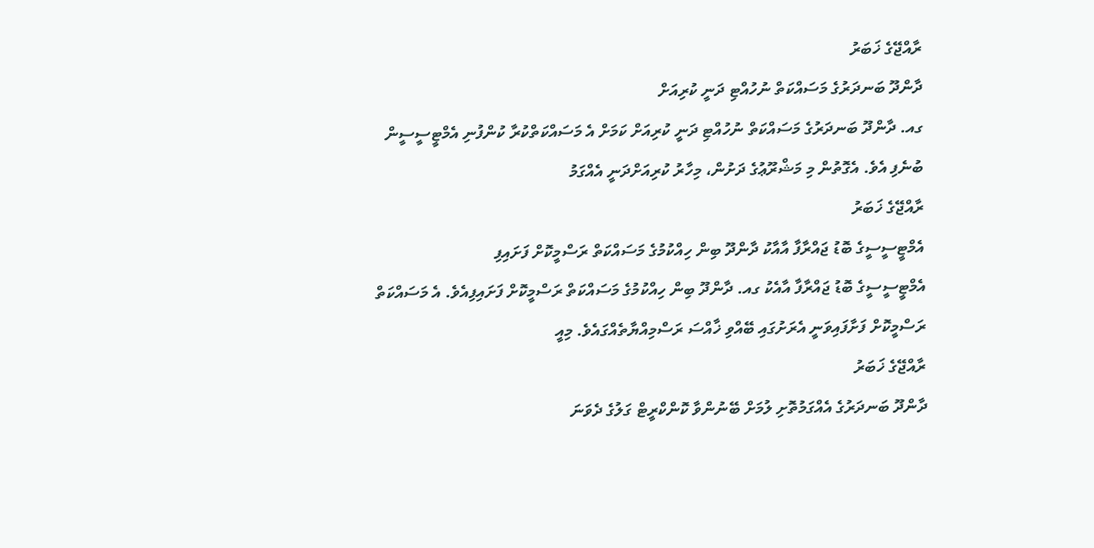ރާއްޖޭގެ ޚަބަރު
ދާންދޫ ބަނދަރުގެ މަސައްކަތް ނުހުއްޓި ދަނީ ކުރިއަށް
ގއ. ދާންދޫ ބަނދަރުގެ މަސައްކަތް ނުހުއްޓި ދަނީ ކުރިއަށް ކަމަށް އެ މަސައްކަތްކުރާ ކުންފުނި އެމްޓީސީސީން ބުނެފި އެވެ. އެގޮތުން މި މަޝްރޫޢުގެ ދަށުން، މިހާރު ކުރިއަށްދަނީ އެއްގަމު
ރާއްޖޭގެ ޚަބަރު
އެމްޓީސީސީގެ ބޮޑު ޖައްރާފާ އާއާކު ދާންދޫ ބިން ހިއްކުމުގެ މަސައްކަތް ރަސްމީކޮށް ފަށައިފި
އެމްޓީސީސީގެ ބޮޑު ޖައްރާފާ އާއެކު ގއ. ދާންދޫ ބިން ހިއްކުމުގެ މަސައްކަތް ރަސްމީކޮށް ފަށައިފިއެވެ. އެ މަސައްކަތް ރަސްމީކޮށް ފަށާފައިވަނީ އެރަށުގައި ބޭއްވި ޚާއްސަ ރަސްމިއްޔާތެއްގައެވެ. މިއީ
ރާއްޖޭގެ ޚަބަރު
ދާންދޫ ބަނދަރުގެ އެއްގަމުތޮށި ލުމަށް ބޭނުންވާ ކޮންކްރީޓް ގަލުގެ ދެވަނަ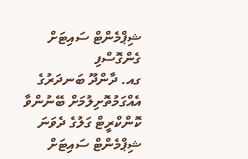ޝިޕްމެންޓް ސައިޓަށް ގެންގޮސްފި
ގއ. ދާންދޫ ބަނދަރުގެ އެއްގަމުތޮށިލުމަށް ބޭނުންވާ ކޮންކްރީޓް ގަލުގެ ދެވަނަ ޝިޕްމެންޓް ސައިޓަށް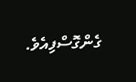ގެންގޮސްފިއެވެ.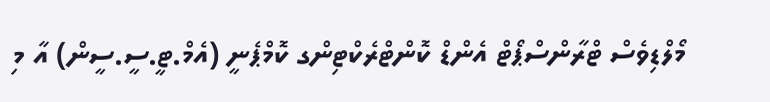މޯލްޑިވެސް ޓްރާންސްޕޯޓް އެންޑް ކޮންޓްރެކްޓިންގ ކޮމްޕެނީ (އެމް.ޓީ.ސީ.ސީން) އާ މި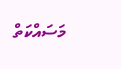މަސައްކަތް